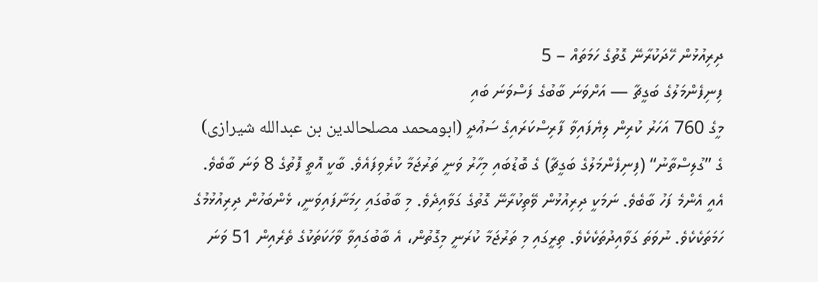ދިރިއުޅުން ހޭދަކުރާނޭ ގޮތުގެ ހަމަތައް – 5
ފިނިފެންމަލުގެ ބަގީޗާ — އަށްވަނަ ބާބުގެ ފަސްވަނަ ބައި
މީގެ 760 އަހަރު ކުރިން ލިޔެފައިވާ ފާރިސްކަރައިގެ ސަޢުދީ (ابومحمد مصلحالدین بن عبدالله شیرازی) ގެ ”ގުލިސްތާނު“ (ފިނިފެންމަލުގެ ބަގީޗާ) ގެ ބޮޑުބައި މިހާރު ވަނީ ތަރުޖަމާ ކުރެވިފައެވެ. ބާކީ އޮތީ ފޮތުގެ 8 ވަނަ ބާބެވެ. އެއީ އެންމެ ފަހު ބާބެވެ. ނަމަކީ ދިރިއުޅުން ވޭތިކުރާނޭ ގޮތުގެ ގަވާއިދެވެ. މި ބާބުގައި ހިމަނާފައިވަނީ، ޅެންބަހުން ދިރިއުޅުމުގެ ހަމަތަކެކެވެ. ނުވަތަ ގަވާއިދުތަކެކެވެ. ތިރީގައި މި ތަރުޖަމާ ކުރަނީ މިގޮތުން، އެ ބާބުގައިވާ ވާހަކަތަކުގެ ތެރެއިން 51 ވަނަ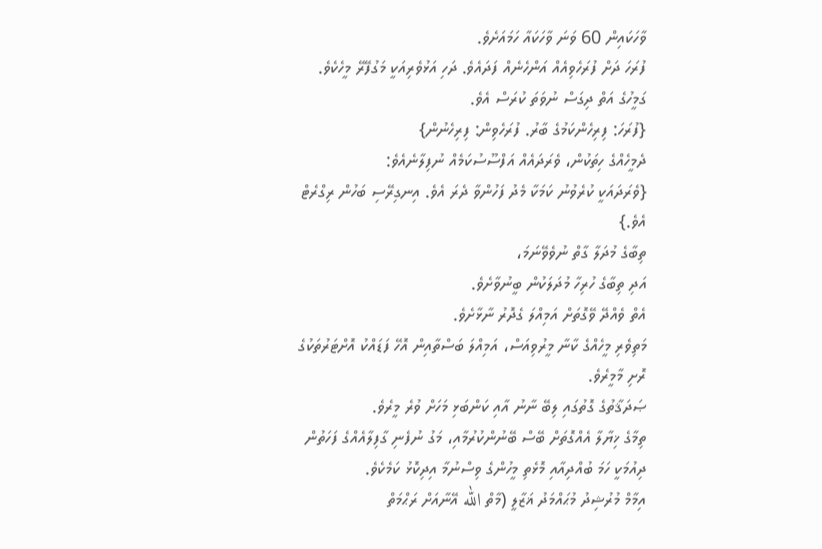ވާހަކައިން 60 ވަނަ ވާހަކައާ ހަމައަށެވެ.
ފުރަހަ ދަށް ފުރަހެވިއެއް އަންހެނެއް ފަދައެވެ. ދަހި އަޅުވެރިއަކީ މަގުފޭރޭ މީހެކެވެ.
ގަމީހުގެ އަތް ދިގަސް ނުވަތަ ކުރަސް އެވެ.
{ފުރަހަ: ފިރިހެންކަމުގެ ބާރު. ފުރަހެވިން: ފިރިހެނުން}
ދެމީހެއްގެ ހިތަކުން، ވެރަދައެއް އަފްސޫސުކަމެއް ނުފިލާނެއެވެ:
{ވެރަދައަކީ ކުރެވުނު ކަމަކާ މެދު ފަހުންވާ ދެރަ އެވެ. އިނގިރޭސި ބަހުން ރިގްރެޓް އެވެ.}
ތިބާގެ މުދަލާ ގާތް ނުވެވޭނަމަ،
އަދި ތިބާގެ ހުރިހާ މުދަލަކުން ބީނުވާށެވެ.
އެތް ވެއްދޭ ވޭގޮތަށް އަމިއްލަ ގެދޮރު ނާޅާށެވެ.
މަތިވެރި މީހެއްގެ ކާނާ މީރުވިއަސް، އަމިއްލަ ބަސްތާއިން އޮހޭ ފަޑައްކު އޮށްޓަރުތަކުގެ ރޮށި މާމީރެވެ.
ޞަދަޤާތުގެ ގޮތުގައި ލިބޭ ނާނު އާއި ކަންބަޅި މަހަށް ވުރެ މީރެވެ.
ތިމާގެ ޚިޔާލާ އެއްގޮތަށް ބޭސް ބޭނުންކުރުމާއި، މަގު ނުފެނި ގާފިލާއެއްގެ ފަހަތުން ދިއުމަކީ ހަމަ ބުއްދިއާއި މޮޅެތި މީހުންގެ ވިސްނުމާ އިދިކޮޅު ކަމެކެވެ.
އިމާމް މުރުޝިދު މުޙައްމަދު ޣަޒާލީ (މާތް الله އޭނާއަށް ރަޙްމަތް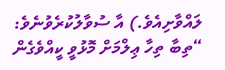ލައްވާށިއެވެ.) އާ ސުވާލުކުރެވުނެވެ: “ތިބާ ތިހާ ޢިލްމަށް މޮޅުވީ ކީއްވެގެން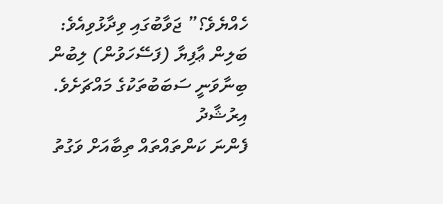ހެއްޔެވެ؟” ޖަވާބުގައި ވިދާޅުވިއެވެ:
ބަލިން ޢާފިޔާ (ފަސޭހަވުން) ލިބުން ބިނާވަނީ ސަބަބުތަކުގެ މައްޗަށެވެ.
އިރުޝާދު
ފެންނަ ކަންތައްތައް ތިބާއަށް ވަގުތު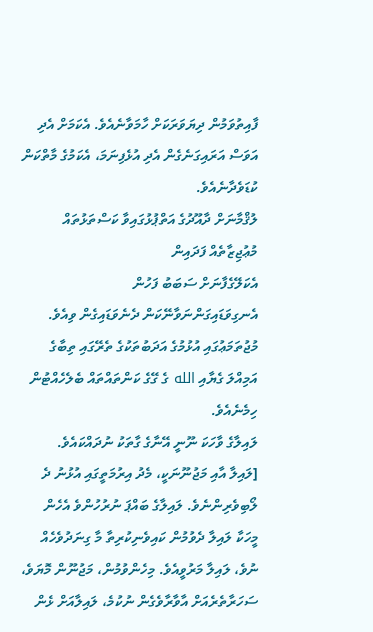ފާއިތުވަމުން ދިޔަވަރަކަށް ހާމަވާނެއެވެ. އެކަމަށް އެދި އަވަސް އަރައިގަނެގެން އެދި އުޅެފިނަމަ، އެކަމުގެ މާތްކަން ކުޑަވެދާނެއެވެ.
ލުޤްމާނަށް ދާއޫދުގެ އަތްޕުޅުގައިވާ ކަސްތަޅުތައް މުޢުޖިޒާތެއް ފަދައިން
އެކަލޭގެފާނަށް ސަބަބު ފަހުން އެނގިވަޑައިގަންނަވާނޭކަން ދެނެވަޑައިގެން ވިއެވެ.
މުޖުތަމަޢުގައި އުޅުމުގެ އަދަބުތަކުގެ ތެރޭގައި ތިބާގެ އަމިއްލަ ގެޔާއި الله ގެ ގޭގެ ކަންތައްތައް ބެލެހެއްޓުން ހިމެނެއެވެ.
ލައިލާގެ ވާހަކަ ނޫނީ އޭނާގެ ގާތަކު ނުދައްކައެވެ.
[ލައިލާ އާއި މަޖުނޫނަކީ، މެދު އިރުމަތީގައި އުޅުނު ދެ ލޯބިވެރިންނެވެ. ލައިލާގެ ބައްޕަ ނުރުހުންވެ އެހެން މީހަކާ ލައިލާ ދެވުމުން ކައިވެނިކުރިތާ މާ ގިނަދުވެހެއް ނުވެ، ލައިލާ މަރުވީއެވެ. މިހެންވުމުން، މަޖުނޫން މޮޔަވެ، ސަހަރާތެރެއަށް އާވާރާވެގެން ނުކުމެ، ލައިލާއަށް ޅެން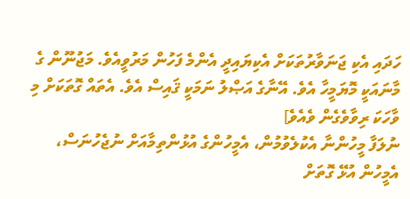ހަދައި އެކި ޖަނަވާރުތަކަށް އެކިޔައިދީ އެންމެ ފަހުން މަރުވީއެވެ. މަޖުނޫން ގެ މާނައަކީ މޮޔަމީހާ އެވެ. އޭނާގެ އަޞްލު ނަމަކީ ޤައިސް އެވެ. އެތައް ގޮތަކަށް މި ވާހަކަ ރިވާވެގެން ވެއެވެ]
ނުލަފާ މީހުންނާ އެކުލެވުމުން، އެމީހުންގެ އުޅުންތިމާއަށް ނުޖެހުނަސް، އެމީހުން އުޅޭ ގޮތަށް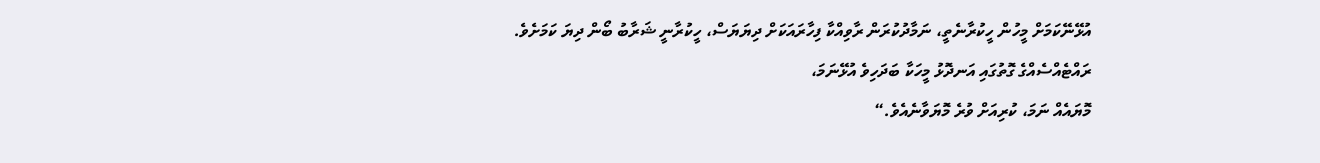އުޅޭނޭކަމަށް މީހުން ހީކުރާނެތީ، ނަމާދުކުރަން ރާވިއްކާ ފިހާރައަކަށް ދިޔަޔަސް، ހީކުރާނީ ޝަރާބު ބޯން ދިޔަ ކަމަށެވެ.
ރައްޓެއްސެއްގެ ގޮތުގައި އަނދޮޅު މީހަކާ ބަދަހިވެ އުޅޭނަމަ،
މޮޔައެއް ނަމަ، ކުރިއަށް ވުރެ މޮޔަވާނެއެވެ.“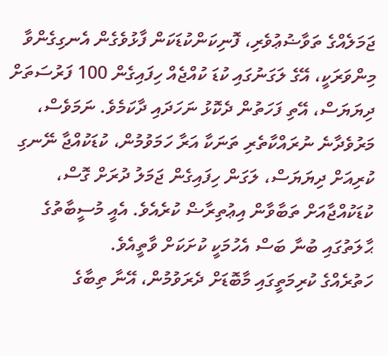ޖަމަލެއްގެ ތަވާޟުޢުވެރި، ފޮނިކަންކުޑަކަން ފާޅުވެގެން އެނގިގެންވާ މިންވަރަކީ، އޭގެ ލަގަނުގައި ކުޑަ ކުއްޖެއް ހިފައިގެން 100 ފަރުސަތަށް ދިޔަޔަސް، އޭތި ފަހަތުން ދެކޮޅު ނަހަދައި ދާކަމެވެ. ނަމަވެސް، މަރުވެދާނެ ނުރައްކާތެރި ތަނަކާ އަރާ ހަމަވުމުން، ކުޑަކުއްޖާ ނޭނގި ކުރިއަށް ދިޔަޔަސް، ލަގަން ހިފައިގެން ޖަމަލު ދުރަށް ގޮސް، ކުޑަކުއްޖާއަށް ތަބާވާން އިޢުތިރާޟް ކުރެއެވެ. އެއީ މުސީބާތުގެ ޙާލަތުގައި ބުނާ ބަސް އެހުމަކީ ކުށަކަށް ވާތީއެވެ.
ހަތުރެއްގެ ކުރިމަތީގައި މާބޮޑަށް ދެރަވުމުން، އޭނާ ތިބާގެ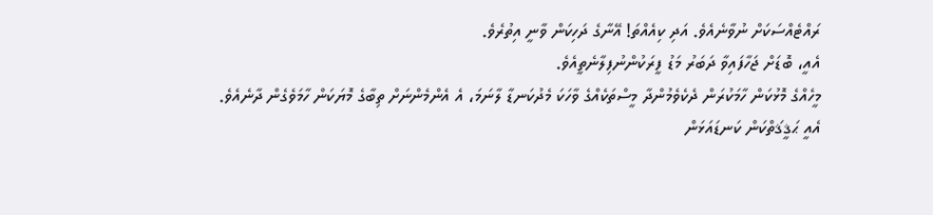ރައްޓެއްސަކަށް ނުވާނެއެވެ. އަދި ކިއެއްތަ! އޭނާގެ ދަހިކަން ވާނީ އިތުރެވެ.
އެއީ، ބޮޑަށް ޖަހާފައިވާ ދަބަރު މަޑު ފީރަކުންނުފިލާނެތީއެވެ.
މީހެއްގެ މޮޅުކަން ހާމަކުރަން ދެކެވެމުންދާ މީސްތަކެއްގެ ވާހަކަ މެދުކަނޑާ ލާނަމަ، އެ އެންމެންނަށް ތިބާގެ މޮޔަކަން ހާމަވެގެން ދާނެއެވެ.
އެއީ ޙަޤީޤަތްކަން ކަނޑައަޅަން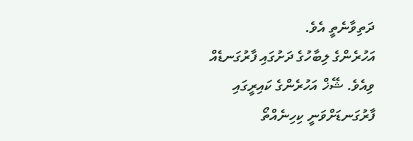ދަތިވާނެތީ އެވެ.
އަހުރެންގެ ލިބާހުގެ ދަށުގައި ފާރުގަނޑެއް ވިއެވެ. ޝޭޚް އަހުރެންގެ ކައިރީގައި ފާރުގަނޑަށްވަނީ ކިހިނެއްތޯ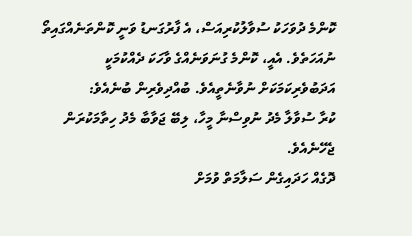ކޮންމެ ދުވަހަކު ސުވާލުކުރިއަސް، އެ ފާރުގަނޑު ވަނީ ކޮންތަނެއްގައިތޯ ނުއަހަތެވެ. އެއީ، ކޮންމެ ގުނަވަނެއްގެ ވާހަކަ ދެއްކުމަކީ އަދަބުވެރިކަމަކަށް ނުވާނެތީއެވެ. ބުއްދިވެރިން ބުނެއެވެ:
ކުރާ ސުވާލާ މެދު ނުވިސްނާ މީހާ، ލިބޭ ޖަވާބާ މެދު ހިތާމަކުރަން ޖެހޭނެއެވެ.
ދޮގެއް ހަދައިގެން ސަލާމަތް ވުމަށް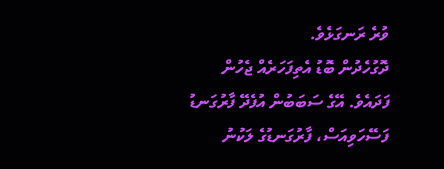ވުރެ ރަނގަޅެވެ.
ދޮގުހެދުން ބޮޑު އެތިފަހަރެއް ޖެހުން ފަދައެވެ. އޭގެ ސަބަބުން އުފެދޭ ފާރުގަނޑު ފަސޭހަވިއަސް، ފާރުގަނޑުގެ ލަކުނު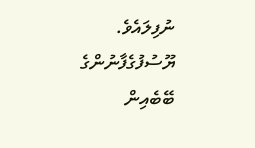ނުފިލައެވެ. ޔޫސުފުގެފާނުންގެ ބޭބެއިން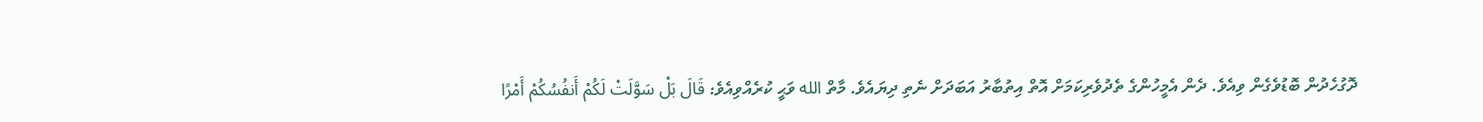ދޮގުހެދުން ބޮޑުވެގެން ވިއެވެ. ދެން އެމީހުންގެ ތެދުވެރިކަމަށް އޮތް އިތުބާރު އަބަދަށް ނެތި ދިޔައެވެ. މާތް الله ވަޙީ ކުރެއްވިއެވެ: قَالَ بَلْ سَوَّلَتْ لَكُمْ أَنفُسُكُمْ أَمْرًا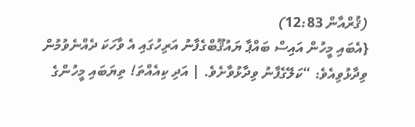(ޤުރްއާން 12:83)
{އެބައި މީހުން އައިސް ބައްޕާ ޔައުޤޫބްގެފާނު އަރިހުގައި އެ ވާހަކަ ދެއްނެވުމުން ވިދާޅުވިއެވެ: “ކަލޭގެފާނު ވިދާޅުވާށެވެ. | އަދި ކިއެއްތަ! ތިޔަބައި މީހުންގެ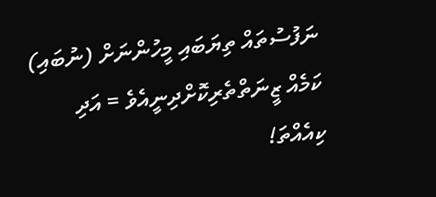ނަފުސުތައް ތިޔަބައި މީހުންނަށް (ނުބައި) ކަމެއް ޒީނަތްތެރިކޮށްދިނީއެވެ = އަދި ކިއެއްތަ!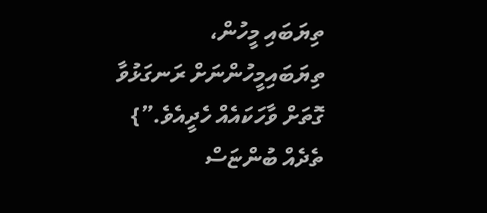ތިޔަބައި މީހުން، ތިޔަބައިމީހުންނަށް ރަނގަޅުވާ ގޮތަށް ވާހަކައެއް ހެދީއެވެ.”}
ތެދެއް ބުންޏަސް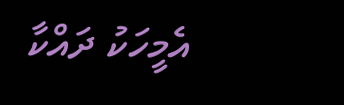އެމީހަކު ދައްކާ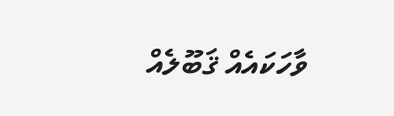ވާހަކައެއް ޤަބޫލެއް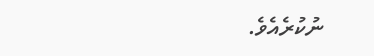ނުކުރެއެވެ.